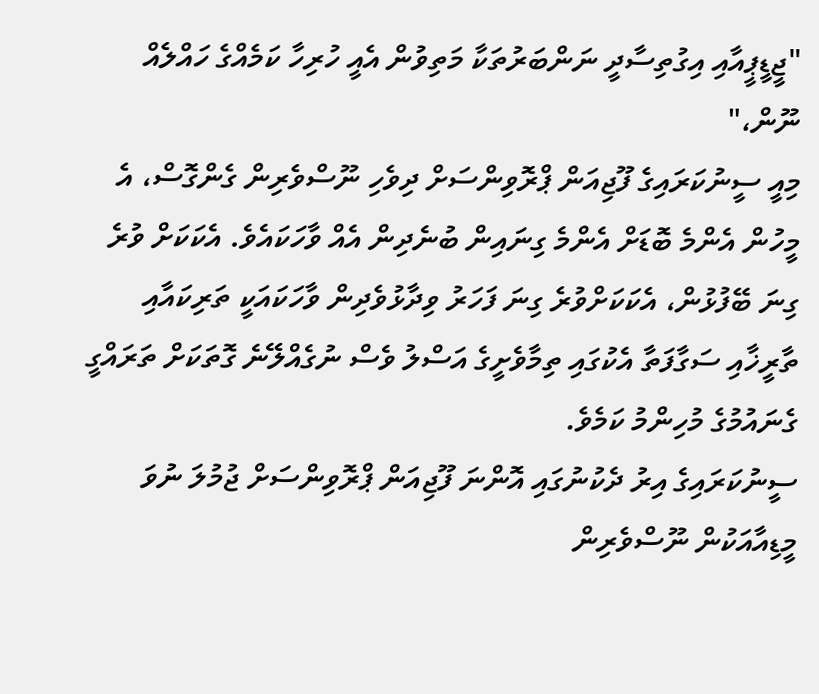"ޖީޑީޕީއާއި އިގުތިސާދީ ނަންބަރުތަކާ މަތިވުން އެއީ ހުރިހާ ކަމެއްގެ ހައްލެއް ނޫން،"
މިއީ ސީނުކަރައިގެ ފޫޖިއަން ޕްރޮވިންސަށް ދިވެހި ނޫސްވެރިން ގެންގޮސް، އެ މީހުން އެންމެ ބޮޑަށް އެންމެ ގިނައިން ބުނެދިން އެއް ވާހަކައެވެ. އެކަކަށް ވުރެ ގިނަ ބޭފުޅުން، އެކަކަށްވުރެ ގިނަ ފަހަރު ވިދާޅުވެދިން ވާހަކައަކީ ތަރިކައާއި ތާރީޚާއި ސަގާފަތާ އެކުގައި ތިމާވެށީގެ އަސްލު ވެސް ނުގެއްލޭނެ ގޮތަކަށް ތަރައްގީ ގެނައުމުގެ މުހިންމު ކަމެވެ.
ސީނުކަރައިގެ އިރު ދެކުނުގައި އޮންނަ ފޫޖިއަން ޕްރޮވިންސަށް ޖުމުލަ ނުވަ މީޑިއާއަކުން ނޫސްވެރިން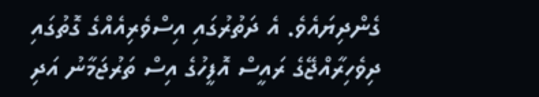ގެންދިޔައެވެ. އެ ދަތުރުގައި އިސްވެރިއެއްގެ ގޮތުގައި ދިވެހިރާއްޖޭގެ ރައީސް އޮފީހުގެ އިސް ތަރުޖަމާނު އަދި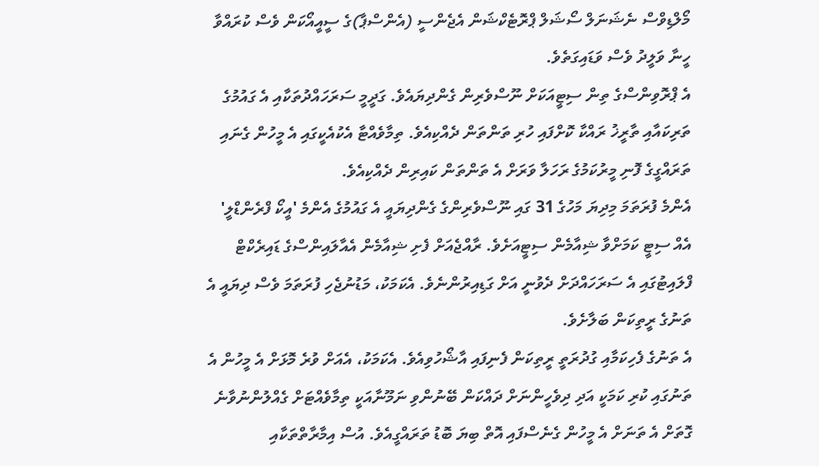މޯލްޑިވްސް ނެޝަނަލް ސޯޝަލް ޕްރޮޓެކްޝަން އެޖެންސީ (އެންސްޕާ)ގެ ސީއީއޯކަން ވެސް ކުރައްވާ ހީނާ ވަލީދު ވެސް ވަޑައިގަތެވެ.
އެ ޕްރޮވިންސްގެ ތިން ސިޓީއަކަށް ނޫސްވެރިން ގެންދިޔައެވެ. ގަދީމީ ސަރަހައްދުތަކާއި އެ ގައުމުގެ ތަރިކައާއި ތާރީޚު ރައްކާ ކޮށްފައި ހުރި ތަންތަން ދެއްކިއެވެ. ތިމާވެއްޓާ އެކުއެކީގައި އެ މީހުން ގެނައި ތަރައްގީގެ ފޮނި މީރުކަމުގެ ރަހަލާ ވަރަށް އެ ތަންތަން ކައިރިން ދެއްކިއެވެ.
އެންމެ ފުރަތަމަ މިދިޔަ މަހުގެ 31 ގައި ނޫސްވެރިންގެ ގެންދިޔައީ އެ ގައުމުގެ އެންމެ 'އީކޯ ފްރެންޑްލީ' އެއް ސިޓީ ކަމަށްވާ ޝިއާމެން ސިޓީއަށެވެ. ރާއްޖެއަށް ފެށި ޝިއާމެން އެއާލައިންސްގެ ޑައިރެކްޓް ފްލައިޓުގައި އެ ސަރަހައްދަށް ދެވުނީ އަށް ގަޑިއިރުންނެވެ. އެކަމަކު، މަޑުނުޖެހި ފުރަތަމަ ވެސް ދިޔައީ އެ ތަނުގެ ރީތިކަން ބަލާށެވެ.
އެ ތަނުގެ ފެހިކަމާއި ގުދުރަތީ ރީތިކަން ފެނިފައި އާޝޯހުވިއެވެ. އެކަމަކު، އެއަށް ވުރެ މޮޅަށް އެ މީހުން އެ ތަނުގައި ކުރި ކަމަކީ އަދި ދިވެހީންނަށް ދައްކަން ބޭނުންވި ނަމޫނާއަކީ ތިމާވެއްޓަށް ގެއްލުންނުވާނެ ގޮތަށް އެ ތަނަށް އެ މީހުން ގެނެސްފައި އޮތް ބިޔަ ބޮޑު ތަރައްގީއެވެ. އުސް އިމާރާތްތަކާއި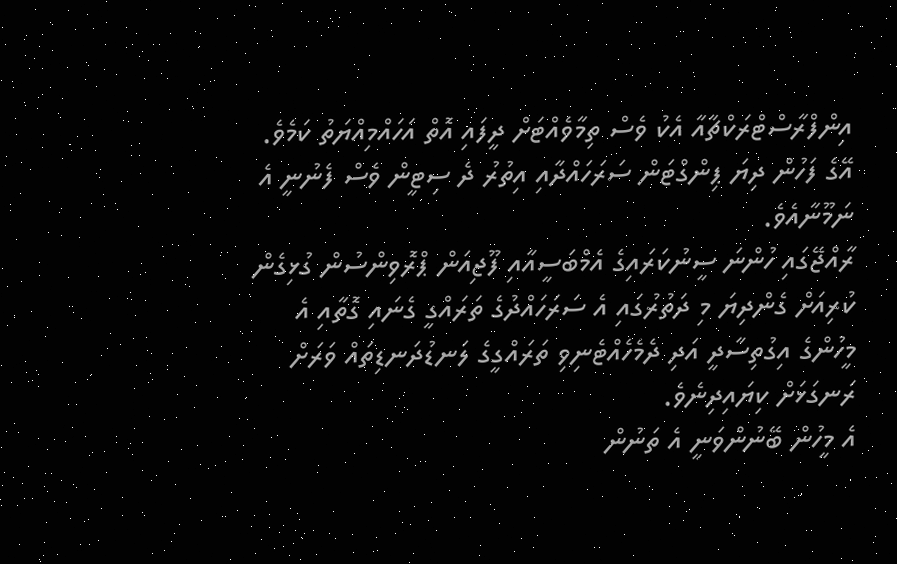އިންފްރާސްޓްރަކްޗާއާ އެކު ވެސް ތިމާވެއްޓަށް ދީފައި އޮތް އަހައްމިއްޔަތު ކަމެވެ.
އޭގެ ފަހުން ދިޔަ ޕިންގްޓަން ސަރަހައްދާއި އިތުރު ދެ ސިޓީން ވެސް ފެނުނީ އެ ނަމޫނާއެވެ.
ރާއްޖޭގައި ހުންނަ ސީނުކަރައިގެ އެމްބަސީއާއި ފޫޖިއަން ޕްރޮވިންސުން ގުޅިގެން ކުރިއަށް ގެންދިޔަ މި ދަތުރުގައި އެ ސަރަހައްދުގެ ތަރައްގީ ގެނައި ގޮތާއި އެ މީހުންގެ އިގުތިސާދީ އަދި ދެމެހެއްޓެނިވި ތަރައްގީގެ ލަނޑުދަނޑިތައް ވަރަށް ރަނގަޅަށް ކިޔައިދިނެވެ.
އެ މީހުން ބޭނުންވަނީ އެ ތަނުން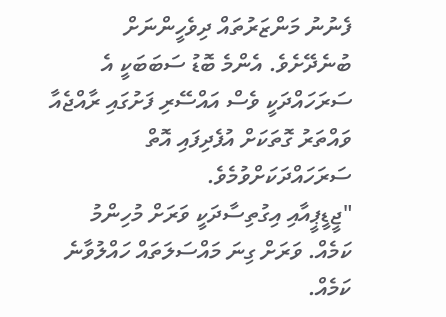ފެނުނު މަންޒަރުތައް ދިވެހީންނަށް ބުނެދޭށެވެ. އެންމެ ބޮޑު ސަބަބަކީ އެ ސަރަހައްދަކީ ވެސް އައްސޭރި ފަށުގައި ރާއްޖެއާ ވައްތަރު ގޮތަކަށް އުފެދިފައި އޮތް ސަރަހައްދަކަށްވުމެވެ.
"ޖީޑީޕީއާއި އިގުތިސާދަކީ ވަރަށް މުހިންމު ކަމެއް. ވަރަށް ގިނަ މައްސަލަތައް ހައްލުވާނެ ކަމެއް.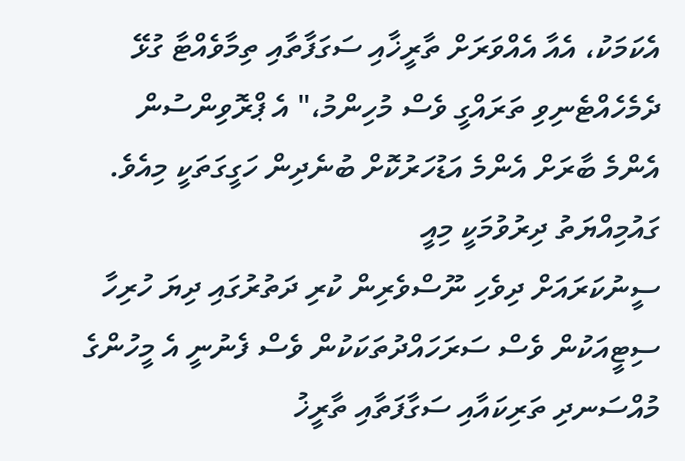އެކަމަކު، އެއާ އެއްވަރަށް ތާރީޚާއި ސަގަފާތާއި ތިމާވެއްޓާ ގުޅޭ ދެމެހެއްޓެނިވި ތަރައްގީ ވެސް މުހިންމު،" އެ ޕްރޮވިންސުން އެންމެ ބާރަށް އެންމެ އަޑުހަރުކޮށް ބުނެދިން ހަގީގަތަކީ މިއެވެ.
ގައުމިއްޔަތު ދިރުވުމަކީ މިއީ
ސީނުކަރައަށް ދިވެހި ނޫސްވެރިން ކުރި ދަތުރުގައި ދިޔަ ހުރިހާ ސިޓީއަކުން ވެސް ސަރަހައްދުތަކަކުން ވެސް ފެނުނީ އެ މީހުންގެ މުއްސަނދި ތަރިކައާއި ސަގާފަތާއި ތާރީޚު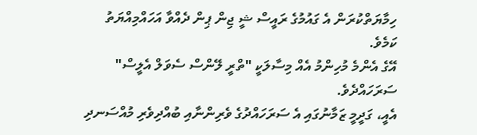ހިމާޔަތްކުރަން އެ ގައުމުގެ ރައީސް ޝީ ޖިން ޕިން ދެއްވާ އަހައްމިއްޔަތު ކަމެވެ.
އޭގެ އެންމެ މުހިންމު އެއް މިސާލަކީ "ތްރީ ލޭންސް ސެވަލް އެލީސް" ސަރަހައްދެވެ.
އެއީ، ގަދީމީ ޒަމާނުގައި އެ ސަރަހައްދުގެ ވެރިންނާއި ބުއްދިވެރި މުއްސަނދި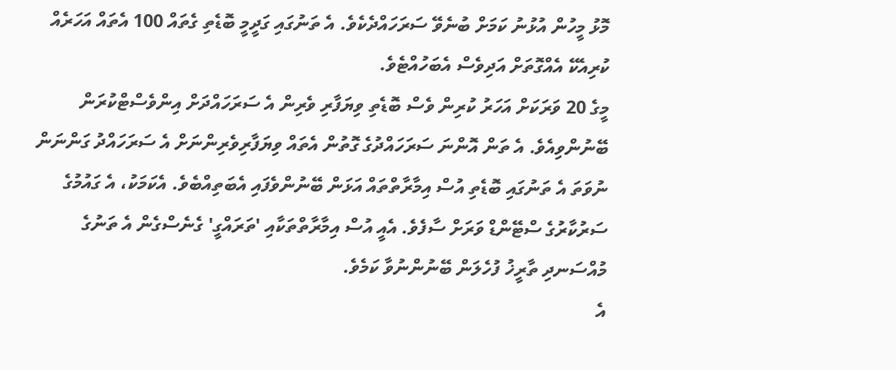މޮޅު މީހުން އުޅުނު ކަމަށް ބުނެވޭ ސަރަހައްދެކެވެ. އެ ތަނުގައި ގަދީމީ ބޮޑެތި ގެތައް 100 އެތައް އަހަރެއް ކުރިއެކޭ އެއްގޮތަށް އަދިވެސް އެބަހުއްޓެވެ.
މީގެ 20 ވަރަކަށް އަހަރު ކުރިން ވެސް ބޮޑެތި ވިޔަފާރި ވެރިން އެ ސަރަހައްދަށް އިންވެސްޓްކުރަން ބޭނުންވިއެވެ. އެ ތަން އޮންނަ ސަރަހައްދުގެ ގޮތުން އެތައް ވިޔަފާރިވެރިންނަށް އެ ސަރަހައްދު ގަންނަން ނުވަތަ އެ ތަނުގައި ބޮޑެތި އުސް އިމާރާތްތައް އަޅަން ބޭނުންވެފައި އެބަތިއްބެވެ. އެކަމަކު، އެ ގައުމުގެ ސަރުކާރުގެ ސްޓޭންޑް ވަރަށް ސާފެވެ. އެއީ އުސް އިމާރާތްތަކާއި 'ތަރައްގީ' ގެނެސްގެން އެ ތަނުގެ މުއްސަނދި ތާރީޚު ފުހެލަން ބޭނުންނުވާ ކަމެވެ.
އެ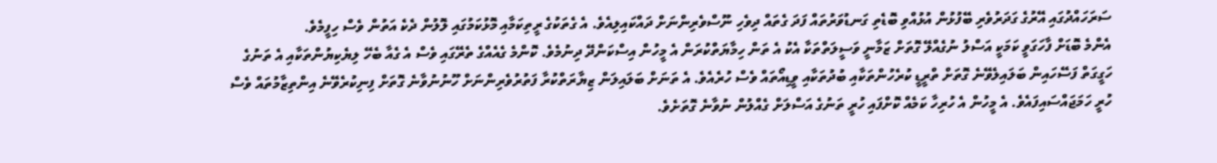ސަރަހައްދުގައި އޭރުގެ ގަދަރުވެރި ބޭފުޅުން އުޅުއްވި ބޮޑެތި ގަނޑުވަރުތައް ފަދަ ގެތައް ދިވެހި ނޫސްވެރިންނަށް ދައްކައިލިއެވެ. އެ ގެތަކުގެ ރީތިކަމާއި މޮޅުކަމުގައި ލޮލުން ދެކެ އަތުން ވެސް ހިފީމެވެ.
އެންމެ ބޮޑަށް ފާހަގަވީ ކަމަކީ އަސްލު ނުގެއްލޭ ގޮތަށް ޒަމާނީ ވަސީލަތްތަކާ އެކު އެ ތަން ހިމާޔަތްކުރަން އެ މީހުން އިސްކަންދޭ ދިނުމެވެ. ކޮންމެ ގެއެއްގެ ތެރޭގައި ވެސް އެ ގެއާ ބެހޭ ލިޔެކިޔުންތަކާއި އެ ތަނުގެ ހަގީގަތް ފަސޭހައިން ބަލައިލެވޭނެ ގޮތަށް ތްރީޑީ ކުރެހުންތަކާއި ބުދުތަކާއި ވީޑިއޯތައް ވެސް ހުރެއެވެ. އެ ތަނަށް ބަލައިލަން ޒިޔާރަތްކުރާ ފަތުރުވެރިންނަށް ހޫނުނުވާނެ ގޮތަށް ފިނިކުރެވޭނެ އިންތިޒާމުތައް ވެސް ހުރީ ހަމަޖައްސައިފައެވެ. އެ މީހުން އެ ހުރިހާ ކަމެއް ކޮށްފައި ހުރީ ތަނުގެ އަސްލަށް ގެއްލުން ނުވާނެ ގޮތަށެވެ.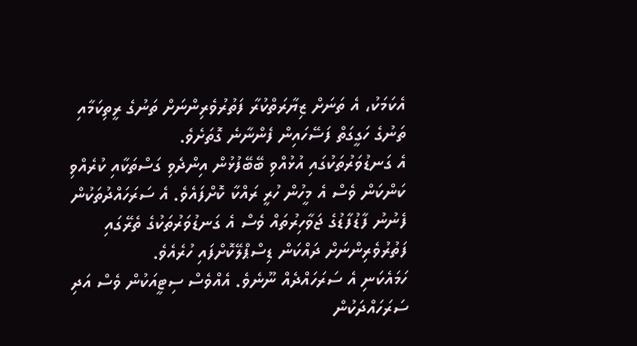އެކަމަކު، އެ ތަނަށް ޒިޔާރަތްކުރާ ފަތުރުވެރިންނަށް ތަނުގެ ރީތިކަމާއި ތަނުގެ ހަގީގަތް ފަސޭހައިން ފެންނާނެ ގޮތަށެވެ.
އެ ގަނޑުވަރުތަކުގައި އުޅުއްވި ބޭބޭފުޅުން އިންދެވި ގަސްތަކާއި ކުރެއްވި ކަންކަން ވެސް އެ މީހުން ހުރީ ރައްކާ ކޮށްފައެވެ. އެ ސަރަހައްދުތަކުން ފެނުނު ފާޑުފާޑުގެ ޖަވާހިރުތައް ވެސް އެ ގަނޑުވަރުތަކުގެ ތެރޭގައި ފަތުރުވެރިންނަށް ދައްކަން ޑިސްޕްލޭކޮށްފައި ހުރެއެވެ.
ހަމައެކަނި އެ ސަރަހައްދެއް ނޫނެވެ. އެއްވެސް ސިޓީއަކުން ވެސް އަދި ސަރަހައްދަކުން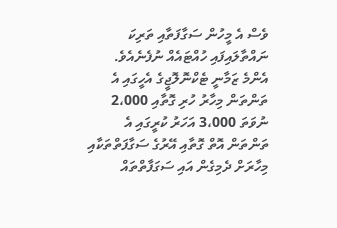ވެސް އެ މީހުން ސަގާފަތާއި ތަރިކަ ނައްތާލައިފައި ހުއްޓައެއް ނުފެނެއެވެ. އެންމެ ޒަމާނީ ޓެކްނޮލޮޖީގެ އެހީގައި އެ ތަންތަން މިހާރު ހުރި ގޮތާއި 2،000 ނުވަތަ 3،000 އަހަރު ކުރީގައި އެ ތަންތަން އޮތް ގޮތާއި އޭރުގެ ސަގާފަތްތަކާއި މިހާރަށް ދެމިގެން އައި ސަގަފާތްތައް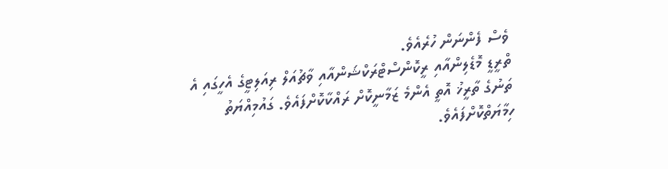ވެސް ފެންނަން ހުރެއެވެ.
ތްރީޑީ މޮޑެލިންއާއި ރީކޮންސްޓްރަކްޝަންއާއި ވާޗުއަލް ރިއަލިޓީގެ އެހީގައި އެ ތަނުގެ ތާރީޚު އޮތީ އެންމެ ޒަމާނީކޮށް ރައްކާކޮށްފައެވެ. ގައުމިއްޔަތު ހިމާޔަތްކޮށްފައެވެ.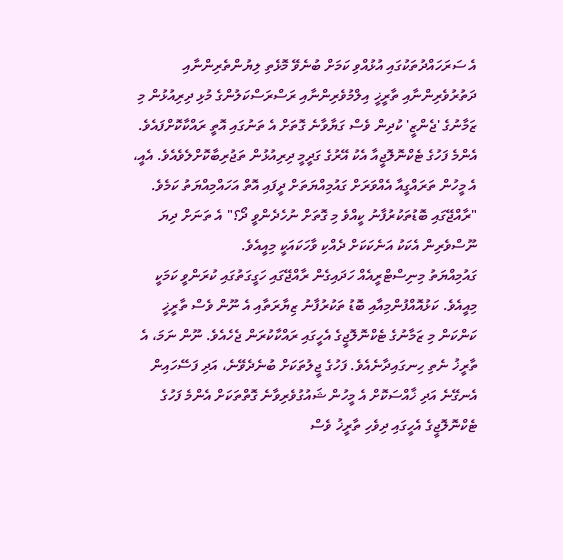އެ ސަރަހައްދުތަކުގައި އުޅުއްވި ކަމަށް ބުނެވޭ މޮޅެތި ލިޔުންތެރިންނާއި ދަތުރުވެރިންނާއި ތާރީޚީ އިލްމުވެރިންނާއި ރަސްރަސްކަލުންގެ މުޅި ދިރިއުޅުން މި ޒަމާނުގެ 'ޖެންޒީ' ކުދިން ވެސް ގަޔާވާނެ ގޮތަށް އެ ތަނުގައި އޮތީ ރައްކާކޮށްފައެވެ. އެންމެ ފަހުގެ ޓެކްނޮލޮޖީއާ އެކު އޭރުގެ ގަދީމީ ދިރިއުޅުން ތަޖުރިބާކޮށްލެވެއެވެ. އެއީ، އެ މީހުން ތަރައްގީއާ އެއްވަރަށް ގައުމިއްޔަތަށް ދީފައި އޮތް އަހައްމިއްޔަތު ކަމެވެ.
"ރާއްޖޭގައި ބޮޑުތަކުރުފާނު ކީއްވެ މި ގޮތަށް ނުހެދެންވީ ދޯ؟" އެ ތަނަށް ދިޔަ ނޫސްވެރިން އެކަކު އަނެކަކަށް ދެއްކި ވާހަކައަކީ މިއީއެވެ.
ގައުމިއްޔަތު މިނިސްޓްރީއެއް ހަދައިގެން ރާއްޖޭގައި ހަގީގަތުގައި ކުރަންވީ ކަމަކީ މިއީއެވެ. ކަޅުއޮއްފުންމިއާއި ބޮޑު ތަކުރުފާނު ޒިޔާރަތާއި އެ ނޫން ވެސް ތާރީޚީ ކަންކަން މި ޒަމާނުގެ ޓެކްނޮލޮޖީގެ އެހީގައި ރައްކާކުރަން ޖެހެއެވެ. ނޫން ނަމަ، އެ ތާރީޚު ނެތި ހިނގައިދާނެއެވެ. ފަހުގެ ޖީލުތަކަށް ބުނެދެވޭނެ، އަދި ފަސޭހައިން އެނގޭނެ އަދި ޚާއްސަކޮށް އެ މީހުން ޝައުގުވެރިވާނެ ގޮތްތަކަށް އެންމެ ފަހުގެ ޓެކްނޮލޮޖީގެ އެހީގައި ދިވެހި ތާރީޚު ވެސް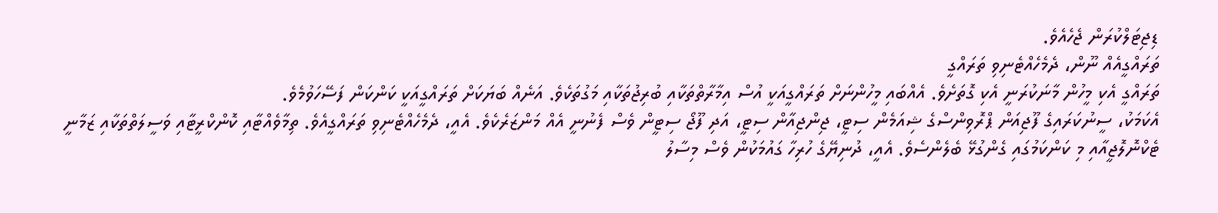ޑިޖިޓަލްކުރަން ޖެހެއެވެ.
ތަރައްގީއެއް ނޫން، ދެމެހެއްޓެނިވި ތަރައްގީ
ތަރައްގީ އެކި މީހުން މާނަކުރަނީ އެކި ގޮތަށެވެ. އެއްބައި މީހުންނަށް ތަރައްގީއަކީ އުސް އިމާރާތްތަކާއި ބުރިޖުތަކާއި މަގުތަކެވެ. އަނެއް ބަޔަކަށް ތަރައްގީއަކީ ކަންކަން ފަސޭހަވުމެވެ.
އެކަމަކު، ސީނުކަރައިގެ ފޫޖިއަން ޕްރޮވިންސްގެ ޝިއަމެން ސިޓީ، ޖިންޖިއާން ސިޓީ، އަދި ފޫޖޯ ސިޓީން ވެސް ފެނުނީ އެއް މަންޒަރެކެވެ. އެއީ، ދެމެހެއްޓެނިވި ތަރައްގީއެވެ. ތިމާވެއްޓާއި ކޮންކްރީޓާއި ވަސީލަތްތަކާއި ޒަމާނީ ޓެކްނޮލޮޖީއާއި މި ކަންކަމުގައި ގެންގުޅޭ ބެލެންސެވެ. އެއީ، ދުނިޔޭގެ ހުރިހާ ގައުމަކުން ވެސް މިސާލު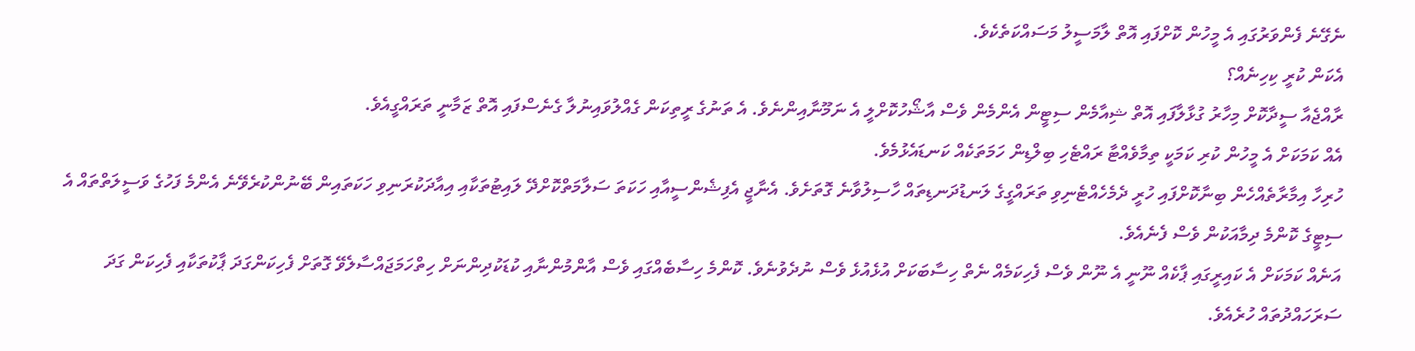ނެގޭނެ ފެންވަރުގައި އެ މީހުން ކޮށްފައި އޮތް ލާމަސީލު މަސައްކަތެކެވެ.
އެކަން ކުރީ ކިހިނެއް؟
ރާއްޖެއާ ސީދާކޮށް މިހާރު ގުޅާލާފައި އޮތް ޝިއާމެން ސިޓީން އެންމެން ވެސް އާޝޯހުކޮށްލީ އެ ނަމޫނާއިންނެވެ. އެ ތަނުގެ ރީތިކަން ގެއްލުވައިނުލާ ގެނެސްފައި އޮތް ޒަމާނީ ތަރައްގީއެވެ.
އެއް ކަމަކަށް އެ މީހުން ކުރި ކަމަކީ ތިމާވެއްޓާ ރައްޓެހި ބިލްޑިން ހަމަތަކެއް ކަނޑައެޅުމެވެ.
ހުރިހާ އިމާރާތެއްހެން ބިނާކޮށްފައި ހުރީ ދެމެހެއްޓެނިވި ތަރައްގީގެ ލަނޑުދަނޑިތައް ހާސިލުވާނެ ގޮތަށެވެ. އެނާޖީ އެފިޝެންސީއާއި ހަކަތަ ސަލާމަތްކޮށްދޭ ލައިޓުތަކާއި އިއާދަކުރަނިވި ހަކަތައިން ބޭނުންކުރެވޭނެ އެންމެ ފަހުގެ ވަސީލަތްތައް އެ ސިޓީގެ ކޮންމެ ދިމާއަކުން ވެސް ފެނެއެވެ.
އަނެއް ކަމަކަށް އެ ކައިރީގައި ޕާކެއް ނޫނީ އެ ނޫން ވެސް ފެހިކަމެއް ނެތް ހިސާބަކަށް އުޅެއުޅެ ވެސް ނުދެވުނެވެ. ކޮންމެ ހިސާބެއްގައި ވެސް އާންމުންނާއި ކުޑަކުދިންނަށް ހިތްހަމަޖައްސާލެވޭ ގޮތަށް ފެހިކަންގަދަ ޕާކުތަކާއި ފެހިކަން ގަދަ ސަރަހައްދުތައް ހުރެއެވެ.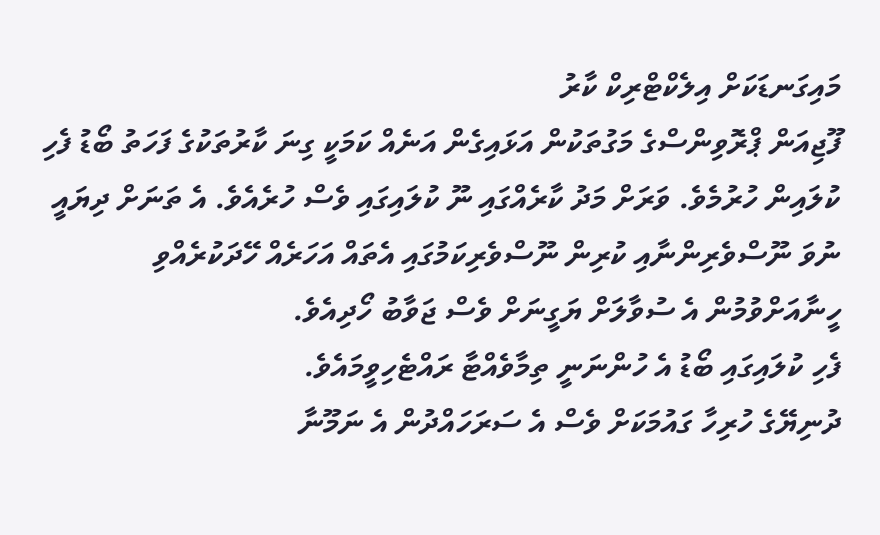މައިގަނޑަކަށް އިލެކްޓްރިކް ކާރު
ފޫޖިއަން ޕްރޮވިންސްގެ މަގުތަކުން އަޅައިގެން އަނެއް ކަމަކީ ގިނަ ކާރުތަކުގެ ފަހަތު ބޯޑު ފެހި ކުލައިން ހުރުމެވެ. ވަރަށް މަދު ކާރެއްގައި ނޫ ކުލައިގައި ވެސް ހުރެއެވެ. އެ ތަނަށް ދިޔައީ ނުވަ ނޫސްވެރިންނާއި ކުރިން ނޫސްވެރިކަމުގައި އެތައް އަހަރެއް ހޭދަކުރެއްވި ހީނާއަށްވުމުން އެ ސުވާލަށް ޔަގީނަށް ވެސް ޖަވާބު ހޯދިއެވެ.
ފެހި ކުލައިގައި ބޯޑު އެ ހުންނަނީ ތިމާވެއްޓާ ރައްޓެހިވީމައެވެ.
ދުނިޔޭގެ ހުރިހާ ގައުމަކަށް ވެސް އެ ސަރަހައްދުން އެ ނަމޫނާ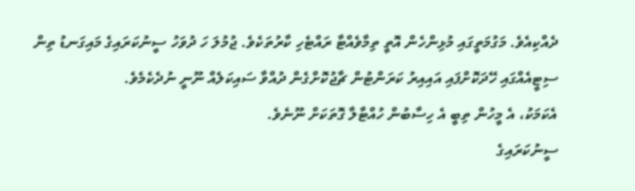ދެއްކިއެވެ. މަގުމަތީގައި މުޅިންހެން އޮތީ ތިމާވެއްޓާ ރައްޓެހި ކާރުތަކެވެ. ޖުމުލަ ހަ ދުވަހު ސީނުކަރައިގެ މައިގަނޑު ތިން ސިޓީއެއްގައި ހޭދަކޮށްފައި އައިއިރު ކަރަންޓުން ޗާޖުކޮށްގެން ދުއްވާ ސައިކަލެއް ނޫނީ ނުދެކެމެވެ.
އެކަމަކު، އެ މީހުން ތިބީ އެ ހިސާބުން ހުއްޓާލާ ގޮތަކަށް ނޫނެވެ.
ސީނުކަރައިގެ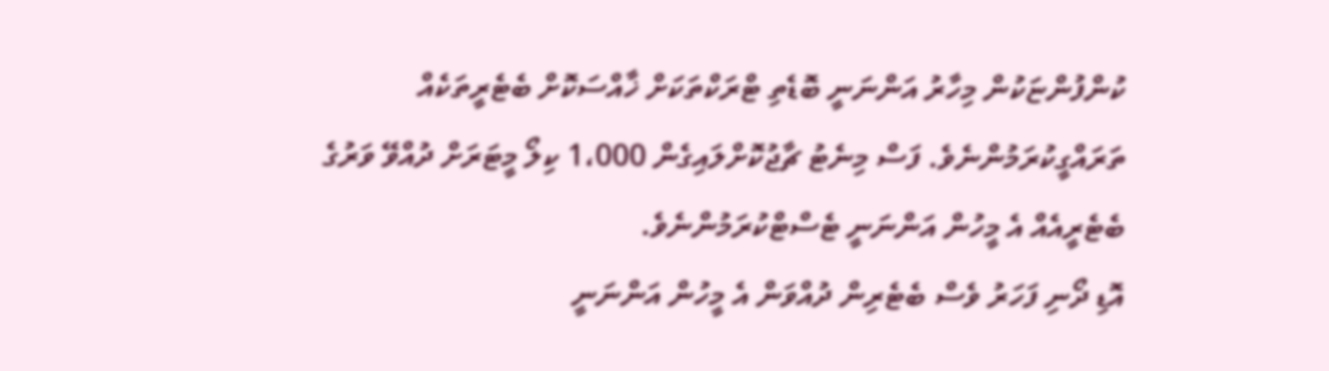ކުންފުންޏަކުން މިހާރު އަންނަނީ ބޮޑެތި ޓްރަކްތަކަށް ޚާއްސަކޮށް ބެޓެރީތަކެއް ތަރައްގީކުރަމުންނެވެ. ފަސް މިނެޓު ޗާޖުކޮށްލައިގެން 1،000 ކިލޯ މީޓަރަށް ދުއްވޭ ވަރުގެ ބެޓެރީއެއް އެ މީހުން އަންނަނީ ޓެސްޓްކުރަމުންނެވެ.
އޮޑި ދޯނި ފަހަރު ވެސް ބެޓެރިން ދުއްވަން އެ މީހުން އަންނަނީ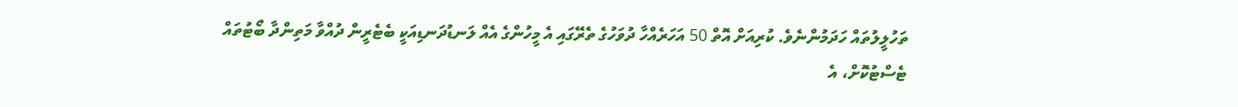ތަހުލީލުތައް ހަދަމުންނެވެ. ކުރިއަށް އޮތް 50 އަހަރެއްހާ ދުވަހުގެ ތެރޭގައި އެ މީހުންގެ އެއް ލަނޑުދަނޑިއަކީ ބެޓެރީން ދުއްވާ މަތިންދާ ބޯޓުތައް ޓެސްޓުކޮށް، އެ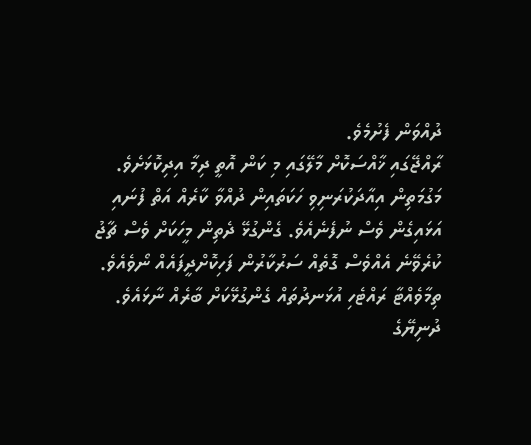ދުއްވަން ފެށުމެވެ.
ރާއްޖޭގައި ޚާއްސަކޮށް މާލޭގައި މި ކަން އޮތީ ދިމާ އިދިކޮޅަށެވެ. މަގުމަތިން އިއާދަކުރަނިވި ހަކަތައިން ދުއްވާ ކާރެއް އަތް ފުނައި އަޅައިގެން ވެސް ނުފެނެއެވެ. ގެންގުޅޭ ދެތިން މީހަކަށް ވެސް ޗާޖު ކުރެވޭނެ އެއްވެސް ގޮތެއް ސަރުކާރުން ފަހިކޮށްދީފައެއް ނޯވެއެވެ. ތިމާވެއްޓާ ރައްޓެހި އުޅަނދުތައް ގެންގުޅޭކަށް ބާރެއް ނާޅައެވެ.
ދުނިޔޭގެ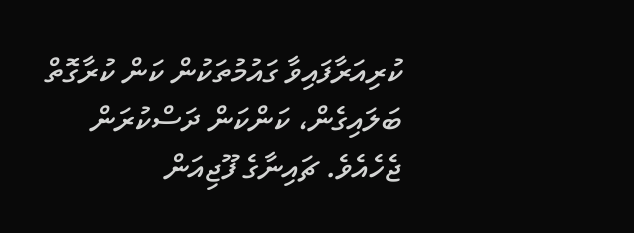ކުރިއަރާފައިވާ ގައުމުތަކުން ކަން ކުރާގޮތް ބަލައިގެން، ކަންކަން ދަސްކުރަން ޖެހެއެވެ. ޗައިނާގެ ފޫޖިއަން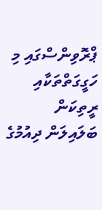ޕްރޮވިންސްގައި މި ހަގީގަތްތަކާއި ރީތިކަން ބަލައިލަން ދިއުމުގެ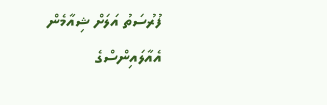ފުރުސަތު އަލަށް ޝިއާމެން އެއާލައިންސްގެ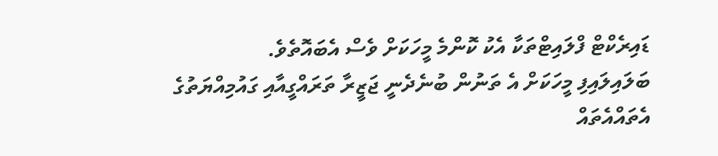ޑައިރެކްޓް ފްލައިޓްތަކާ އެކު ކޮންމެ މީހަކަށް ވެސް އެބައޮތެވެ.
ބަލައިލައިފި މީހަކަށް އެ ތަނުން ބުނެދެނީ ޖަޒީރާ ތަރައްގީއާއި ގައުމިއްޔަތުގެ އެތައްއެތައް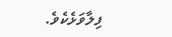ފިލާވަޅެކެވެ.